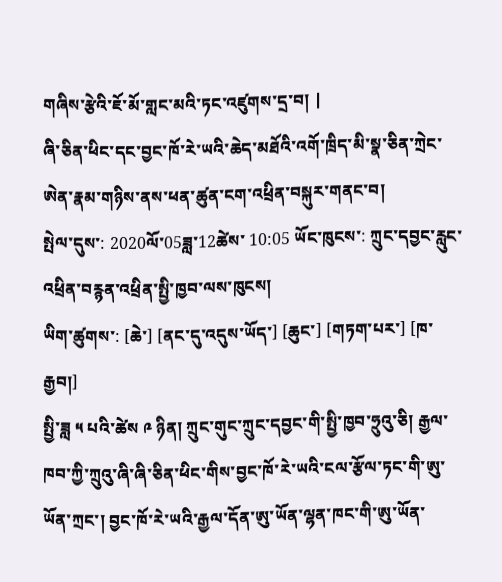གཞིས་རྩེའི་ཇོ་མོ་གླང་མའི་ཏང་འཛུགས་དྲ་བ། |
ཞི་ཅིན་ཕིང་དང་བྱང་ཁོ་རེ་ཡའི་ཆེད་མཐོའི་འགོ་ཁྲིད་མི་སྣ་ཅིན་ཀྲེང་ཨེན་རྣམ་གཉིས་ནས་ཕན་ཚུན་ངག་འཕྲིན་བསྐུར་གནང་བ།
སྤེལ་དུས་: 2020ལོ་05ཟླ་12ཚེས་ 10:05 ཡོང་ཁུངས་: ཀྲུང་དབྱང་རླུང་འཕྲིན་བརྙན་འཕྲིན་སྤྱི་ཁྱབ་ལས་ཁུངས།
ཡིག་ཚུགས་: [ཆེ་] [ནང་དུ་འདུས་ཡོད་] [ཆུང་] [གཏག་པར་] [ཁ་རྒྱབ།]
སྤྱི་ཟླ ༥ པའི་ཚེས ༩ ཉིན། ཀྲུང་གུང་ཀྲུང་དབྱང་གི་སྤྱི་ཁྱབ་ཧྲུའུ་ཅི། རྒྱལ་ཁབ་ཀྱི་ཀྲུའུ་ཞི་ཞི་ཅིན་ཕིང་གིས་བྱང་ཁོ་རེ་ཡའི་ངལ་རྩོལ་ཏང་གི་ཨུ་ཡོན་ཀྲང་། བྱང་ཁོ་རེ་ཡའི་རྒྱལ་དོན་ཨུ་ཡོན་ལྷན་ཁང་གི་ཨུ་ཡོན་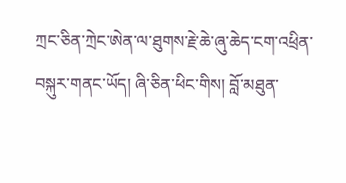ཀྲང་ཅིན་ཀྲེང་ཨེན་ལ་ཐུགས་རྗེ་ཆེ་ཞུ་ཆེད་ངག་འཕྲིན་བསྐུར་གནང་ཡོད། ཞི་ཅིན་ཕིང་གིས། བློ་མཐུན་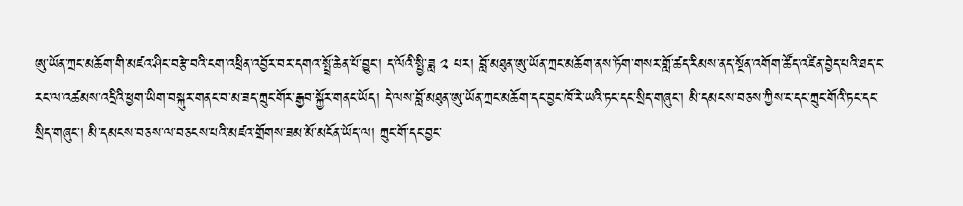ཨུ་ཡོན་ཀྲང་མཆོག་གི་མཛའ་ཤིང་བརྩེ་བའི་ངག་འཕྲིན་འབྱོར་བར་དགའ་སྤྲོ་ཆེན་པོ་བྱུང་། ད་ལོའི་སྤྱི་ཟླ ༢ པར། བློ་མཐུན་ཨུ་ཡོན་ཀྲང་མཆོག་ནས་ཏོག་གསར་གློ་ཚད་རིམས་ནད་སྔོན་འགོག་ཚོད་འཛིན་བྱེད་པའི་ཐད་ང་རང་ལ་འཚམས་འདྲིའི་ཕྱག་ཡིག་བསྐུར་གནང་བ་མ་ཟད་ཀྲུང་གོར་རྒྱབ་སྐྱོར་གནང་ཡོད། དེ་ལས་བློ་མཐུན་ཨུ་ཡོན་ཀྲང་མཆོག་དང་བྱང་ཁོ་རེ་ཡའི་ཏང་དང་སྲིད་གཞུང་། མི་དམངས་བཅས་ཀྱིས་ང་དང་ཀྲུང་གོའི་ཏང་དང་སྲིད་གཞུང་། མི་དམངས་བཅས་ལ་བཅངས་པའི་མཛའ་གྲོགས་ཟམ་མོ་མངོན་ཡོད་ལ། ཀྲུང་གོ་དང་བྱང་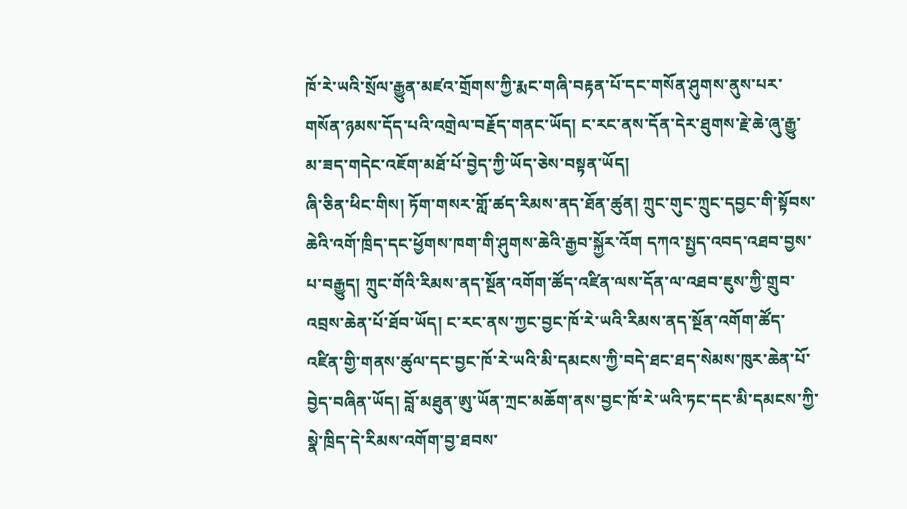ཁོ་རེ་ཡའི་སྲོལ་རྒྱུན་མཛའ་གྲོགས་ཀྱི་རྨང་གཞི་བརྟན་པོ་དང་གསོན་ཤུགས་ནུས་པར་གསོན་ཉམས་དོད་པའི་འགྲེལ་བརྗོད་གནང་ཡོད། ང་རང་ནས་དོན་དེར་ཐུགས་རྗེ་ཆེ་ཞུ་རྒྱུ་མ་ཟད་གདེང་འཇོག་མཐོ་པོ་བྱེད་ཀྱི་ཡོད་ཅེས་བསྟན་ཡོད།
ཞི་ཅིན་ཕིང་གིས། ཏོག་གསར་གློ་ཚད་རིམས་ནད་ཐོན་ཚུན། ཀྲུང་གུང་ཀྲུང་དབྱང་གི་སྟོབས་ཆེའི་འགོ་ཁྲིད་དང་ཕྱོགས་ཁག་གི་ཤུགས་ཆེའི་རྒྱབ་སྐྱོར་འོག དཀའ་སྤྱད་འབད་འཐབ་བྱས་པ་བརྒྱུད། ཀྲུང་གོའི་རིམས་ནད་སྔོན་འགོག་ཚོད་འཛིན་ལས་དོན་ལ་འཐབ་ཇུས་ཀྱི་གྲུབ་འབྲས་ཆེན་པོ་ཐོབ་ཡོད། ང་རང་ནས་ཀྱང་བྱང་ཁོ་རེ་ཡའི་རིམས་ནད་སྔོན་འགོག་ཚོད་འཛིན་གྱི་གནས་ཚུལ་དང་བྱང་ཁོ་རེ་ཡའི་མི་དམངས་ཀྱི་བདེ་ཐང་ཐད་སེམས་ཁུར་ཆེན་པོ་བྱེད་བཞིན་ཡོད། བློ་མཐུན་ཨུ་ཡོན་ཀྲང་མཆོག་ནས་བྱང་ཁོ་རེ་ཡའི་ཏང་དང་མི་དམངས་ཀྱི་སྣེ་ཁྲིད་དེ་རིམས་འགོག་བྱ་ཐབས་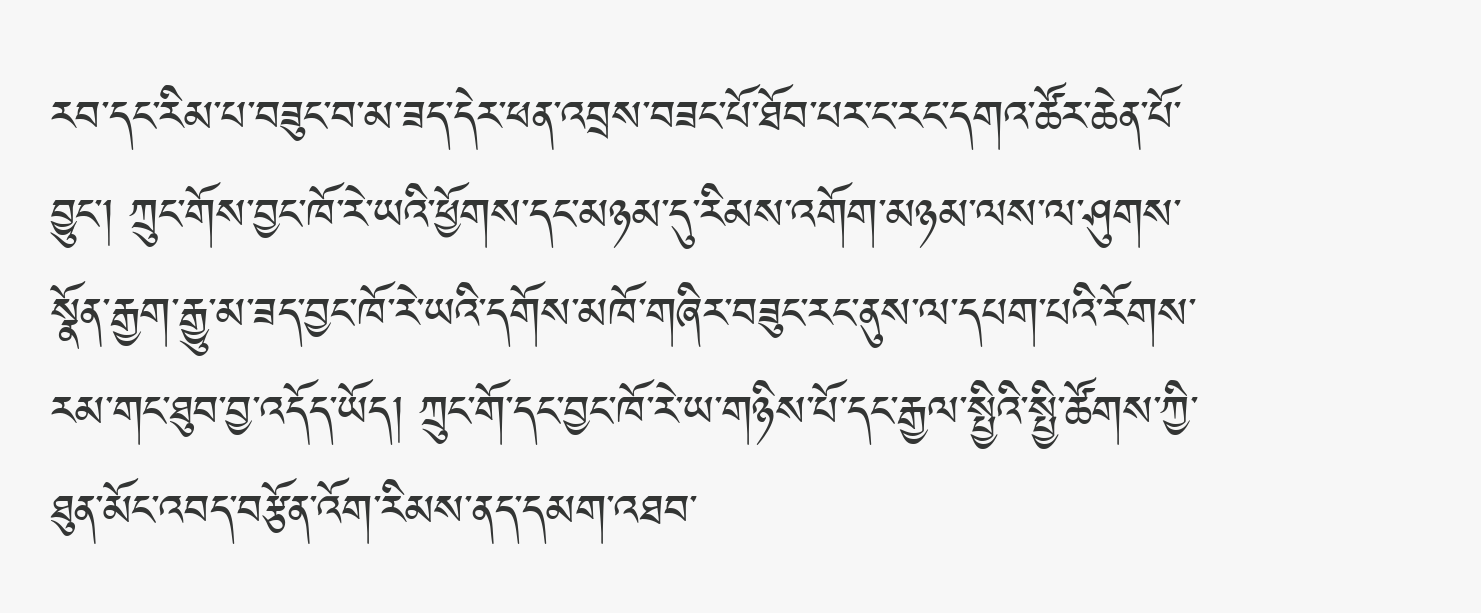རབ་དང་རིམ་པ་བཟུང་བ་མ་ཟད་དེར་ཕན་འབྲས་བཟང་པོ་ཐོབ་པར་ང་རང་དགའ་ཚོར་ཆེན་པོ་བྱུང་། ཀྲུང་གོས་བྱང་ཁོ་རེ་ཡའི་ཕྱོགས་དང་མཉམ་དུ་རིམས་འགོག་མཉམ་ལས་ལ་ཤུགས་སྣོན་རྒྱག་རྒྱུ་མ་ཟད་བྱང་ཁོ་རེ་ཡའི་དགོས་མཁོ་གཞིར་བཟུང་རང་ནུས་ལ་དཔག་པའི་རོགས་རམ་གང་ཐུབ་བྱ་འདོད་ཡོད། ཀྲུང་གོ་དང་བྱང་ཁོ་རེ་ཡ་གཉིས་པོ་དང་རྒྱལ་སྤྱིའི་སྤྱི་ཚོགས་ཀྱི་ཐུན་མོང་འབད་བརྩོན་འོག་རིམས་ནད་དམག་འཐབ་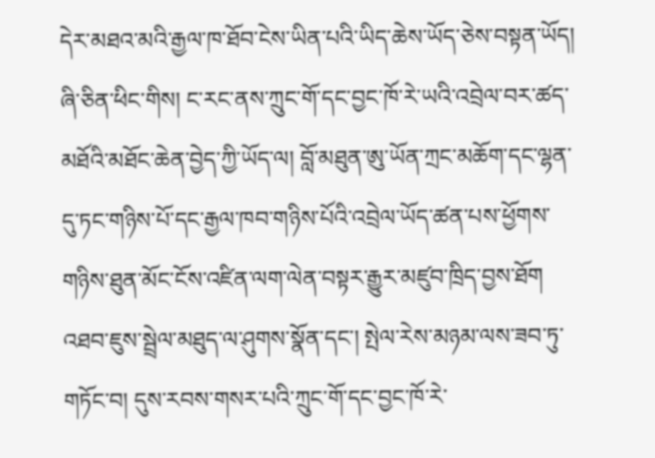དེར་མཐའ་མའི་རྒྱལ་ཁ་ཐོབ་ངེས་ཡིན་པའི་ཡིད་ཆེས་ཡོད་ཅེས་བསྟན་ཡོད།
ཞི་ཅིན་ཕིང་གིས། ང་རང་ནས་ཀྲུང་གོ་དང་བྱང་ཁོ་རེ་ཡའི་འབྲེལ་བར་ཚད་མཐོའི་མཐོང་ཆེན་བྱེད་ཀྱི་ཡོད་ལ། བློ་མཐུན་ཨུ་ཡོན་ཀྲང་མཆོག་དང་ལྷན་དུ་ཏང་གཉིས་པོ་དང་རྒྱལ་ཁབ་གཉིས་པོའི་འབྲེལ་ཡོད་ཚན་པས་ཕྱོགས་གཉིས་ཐུན་མོང་ངོས་འཛིན་ལག་ལེན་བསྟར་རྒྱུར་མཛུབ་ཁྲིད་བྱས་ཐོག འཐབ་ཇུས་སྦྲེལ་མཐུད་ལ་ཤུགས་སྣོན་དང་། སྤེལ་རེས་མཉམ་ལས་ཟབ་ཏུ་གཏོང་བ། དུས་རབས་གསར་པའི་ཀྲུང་གོ་དང་བྱང་ཁོ་རེ་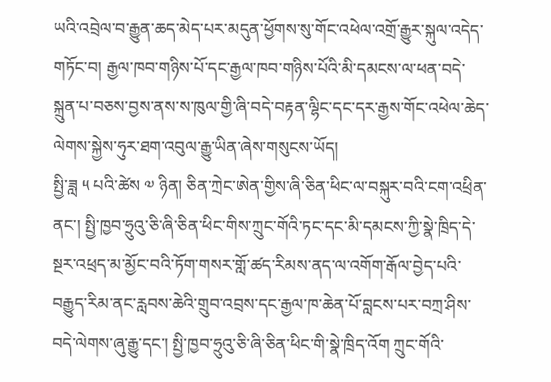ཡའི་འབྲེལ་བ་རྒྱུན་ཆད་མེད་པར་མདུན་ཕྱོགས་སུ་གོང་འཕེལ་འགྲོ་རྒྱུར་སྐུལ་འདེད་གཏོང་བ། རྒྱལ་ཁབ་གཉིས་པོ་དང་རྒྱལ་ཁབ་གཉིས་པོའི་མི་དམངས་ལ་ཕན་བདེ་སྐྲུན་པ་བཅས་བྱས་ནས་ས་ཁུལ་གྱི་ཞི་བདེ་བརྟན་ལྷིང་དང་དར་རྒྱས་གོང་འཕེལ་ཆེད་ལེགས་སྐྱེས་ཧུར་ཐག་འབུལ་རྒྱུ་ཡིན་ཞེས་གསུངས་ཡོད།
སྤྱི་ཟླ ༥ པའི་ཚེས ༧ ཉིན། ཅིན་ཀྲེང་ཨེན་གྱིས་ཞི་ཅིན་ཕིང་ལ་བསྐུར་བའི་ངག་འཕྲིན་ནང་། སྤྱི་ཁྱབ་ཧྲུའུ་ཅི་ཞི་ཅིན་ཕིང་གིས་ཀྲུང་གོའི་ཏང་དང་མི་དམངས་ཀྱི་སྣེ་ཁྲིད་དེ་སྔར་འཕྲད་མ་མྱོང་བའི་ཏོག་གསར་གློ་ཚད་རིམས་ནད་ལ་འགོག་རྒོལ་བྱེད་པའི་བརྒྱུད་རིམ་ནང་རླབས་ཆེའི་གྲུབ་འབྲས་དང་རྒྱལ་ཁ་ཆེན་པོ་བླངས་པར་བཀྲ་ཤིས་བདེ་ལེགས་ཞུ་རྒྱུ་དང་། སྤྱི་ཁྱབ་ཧྲུའུ་ཅི་ཞི་ཅིན་ཕིང་གི་སྣེ་ཁྲིད་འོག ཀྲུང་གོའི་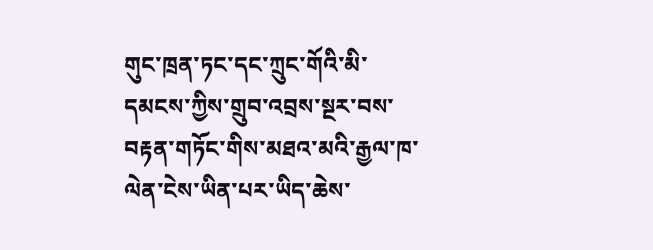གུང་ཁྲན་ཏང་དང་ཀྲུང་གོའི་མི་དམངས་ཀྱིས་གྲུབ་འབྲས་སྔར་བས་བརྟན་གཏོང་གིས་མཐའ་མའི་རྒྱལ་ཁ་ལེན་ངེས་ཡིན་པར་ཡིད་ཆེས་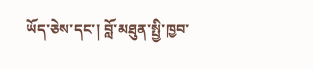ཡོད་ཅེས་དང་། བློ་མཐུན་སྤྱི་ཁྱབ་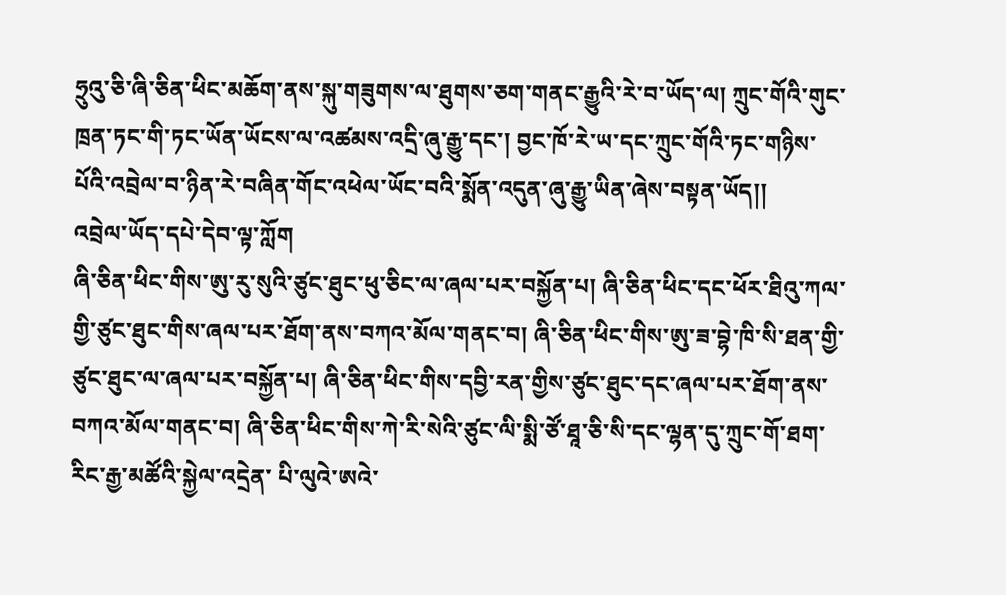ཧྲུའུ་ཅི་ཞི་ཅིན་ཕིང་མཆོག་ནས་སྐུ་གཟུགས་ལ་ཐུགས་ཅག་གནང་རྒྱུའི་རེ་བ་ཡོད་ལ། ཀྲུང་གོའི་གུང་ཁྲན་ཏང་གི་ཏང་ཡོན་ཡོངས་ལ་འཚམས་འདྲི་ཞུ་རྒྱུ་དང་། བྱང་ཁོ་རེ་ཡ་དང་ཀྲུང་གོའི་ཏང་གཉིས་པོའི་འབྲེལ་བ་ཉིན་རེ་བཞིན་གོང་འཕེལ་ཡོང་བའི་སྨོན་འདུན་ཞུ་རྒྱུ་ཡིན་ཞེས་བསྟན་ཡོད།།
འབྲེལ་ཡོད་དཔེ་དེབ་ལྟ་ཀློག
ཞི་ཅིན་ཕིང་གིས་ཨུ་རུ་སུའི་ཙུང་ཐུང་ཕུ་ཅིང་ལ་ཞལ་པར་བསྐྱོན་པ། ཞི་ཅིན་ཕིང་དང་ཕོར་ཐིའུ་ཀལ་གྱི་ཙུང་ཐུང་གིས་ཞལ་པར་ཐོག་ནས་བཀའ་མོལ་གནང་བ། ཞི་ཅིན་ཕིང་གིས་ཨུ་ཟ་བྷེ་ཁི་སི་ཐན་གྱི་ཙུང་ཐུང་ལ་ཞལ་པར་བསྐྱོན་པ། ཞི་ཅིན་ཕིང་གིས་དབྱི་རན་གྱིས་ཙུང་ཐུང་དང་ཞལ་པར་ཐོག་ནས་བཀའ་མོལ་གནང་བ། ཞི་ཅིན་ཕིང་གིས་ཀེ་རི་སེའི་ཙུང་ལི་སྨི་ཙོ་ཐཱ་ཅི་སི་དང་ལྷན་དུ་ཀྲུང་གོ་ཐག་རིང་རྒྱ་མཚོའི་སྐྱེལ་འདྲེན་ པི་ལུའེ་ཨའེ་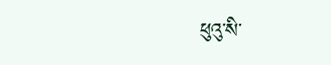ཕུའུ་སི་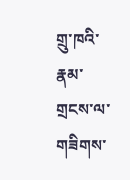གྲུ་ཁའི་རྣམ་གྲངས་ལ་གཟིགས་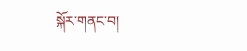སྐོར་གནང་བ།